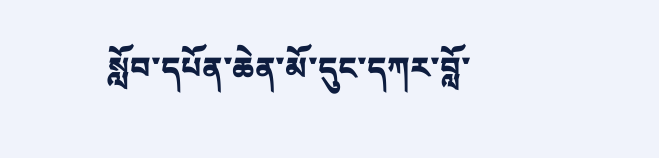སློབ་དཔོན་ཆེན་མོ་དུང་དཀར་བློ་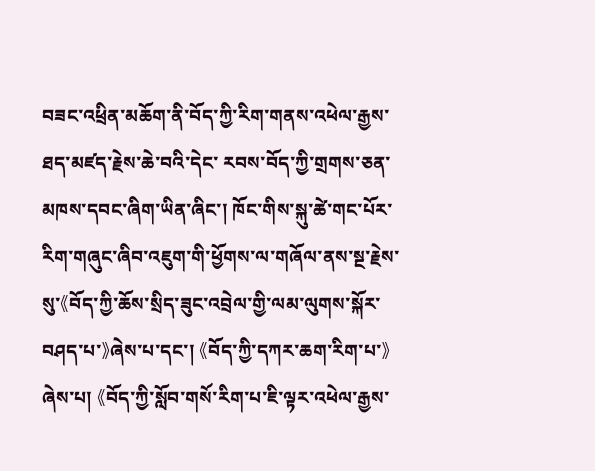བཟང་འཕྲིན་མཆོག་ནི་བོད་ཀྱི་རིག་གནས་འཕེལ་རྒྱས་ཐད་མཛད་རྗེས་ཆེ་བའི་དེང་ རབས་བོད་ཀྱི་གྲགས་ཅན་མཁས་དབང་ཞིག་ཡིན་ཞིང་། ཁོང་གིས་སྐུ་ཚེ་གང་པོར་རིག་གཞུང་ཞིབ་འཇུག་གི་ཕྱོགས་ལ་གཞོལ་ནས་སྔ་རྗེས་སུ་《བོད་ཀྱི་ཆོས་སྲིད་ཟུང་འབྲེལ་གྱི་ལམ་ལུགས་སྐོར་བཤད་པ་》ཞེས་པ་དང་། 《བོད་ཀྱི་དཀར་ཆག་རིག་པ་》ཞེས་པ། 《བོད་ཀྱི་སློབ་གསོ་རིག་པ་ཇི་ལྟར་འཕེལ་རྒྱས་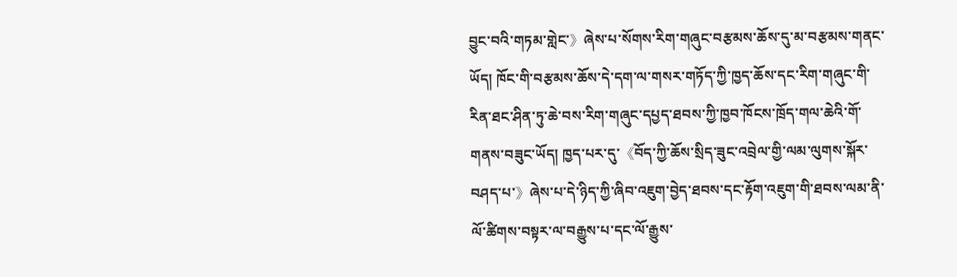བྱུང་བའི་གཏམ་གླེང་》ཞེས་པ་སོགས་རིག་གཞུང་བརྩམས་ཆོས་དུ་མ་བརྩམས་གནང་ཡོད། ཁོང་གི་བརྩམས་ཆོས་དེ་དག་ལ་གསར་གཏོད་ཀྱི་ཁྱད་ཆོས་དང་རིག་གཞུང་གི་རིན་ཐང་ཤིན་ཏུ་ཆེ་བས་རིག་གཞུང་དཔྱད་ཐབས་ཀྱི་ཁྱབ་ཁོངས་ཁྲོད་གལ་ཆེའི་གོ་གནས་བཟུང་ཡོད། ཁྱད་པར་དུ་《བོད་ཀྱི་ཆོས་སྲིད་ཟུང་འབྲེལ་གྱི་ལམ་ལུགས་སྐོར་བཤད་པ་》ཞེས་པ་དེ་ཉིད་ཀྱི་ཞིབ་འཇུག་བྱེད་ཐབས་དང་རྟོག་འཇུག་གི་ཐབས་ལམ་ནི་ལོ་ཚིགས་བསྟར་ལ་བརྒྱུས་པ་དང་ལོ་རྒྱུས་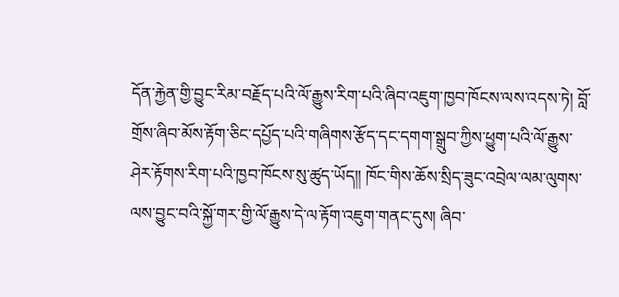དོན་རྐྱེན་གྱི་བྱུང་རིམ་བརྗོད་པའི་ལོ་རྒྱུས་རིག་པའི་ཞིབ་འཇུག་ཁྱབ་ཁོངས་ལས་འདས་ཏེ། བློ་གྲོས་ཞིབ་མོས་རྟོག་ཅིང་དཔྱོད་པའི་གཞིགས་རྩོད་དང་དགག་སྒྲུབ་ཀྱིས་ཕྱུག་པའི་ལོ་རྒྱུས་ཤེར་རྟོགས་རིག་པའི་ཁྱབ་ཁོངས་སུ་ཚུད་ཡོད།། ཁོང་གིས་ཆོས་སྲིད་ཟུང་འབྲེལ་ལམ་ལུགས་ལས་བྱུང་བའི་སྐྱོ་གར་གྱི་ལོ་རྒྱུས་དེ་ལ་རྟོག་འཇུག་གནང་དུས། ཞིབ་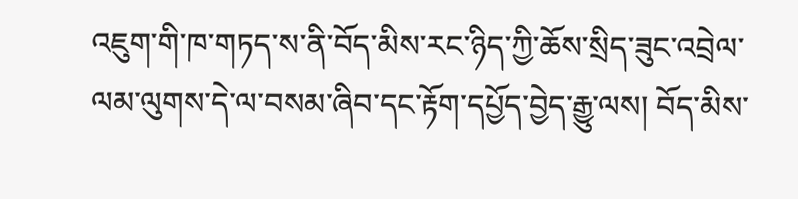འཇུག་གི་ཁ་གཏད་ས་ནི་བོད་མིས་རང་ཉིད་ཀྱི་ཆོས་སྲིད་ཟུང་འབྲེལ་ལམ་ལུགས་དེ་ལ་བསམ་ཞིབ་དང་རྟོག་དཔྱོད་བྱེད་རྒྱུ་ལས། བོད་མིས་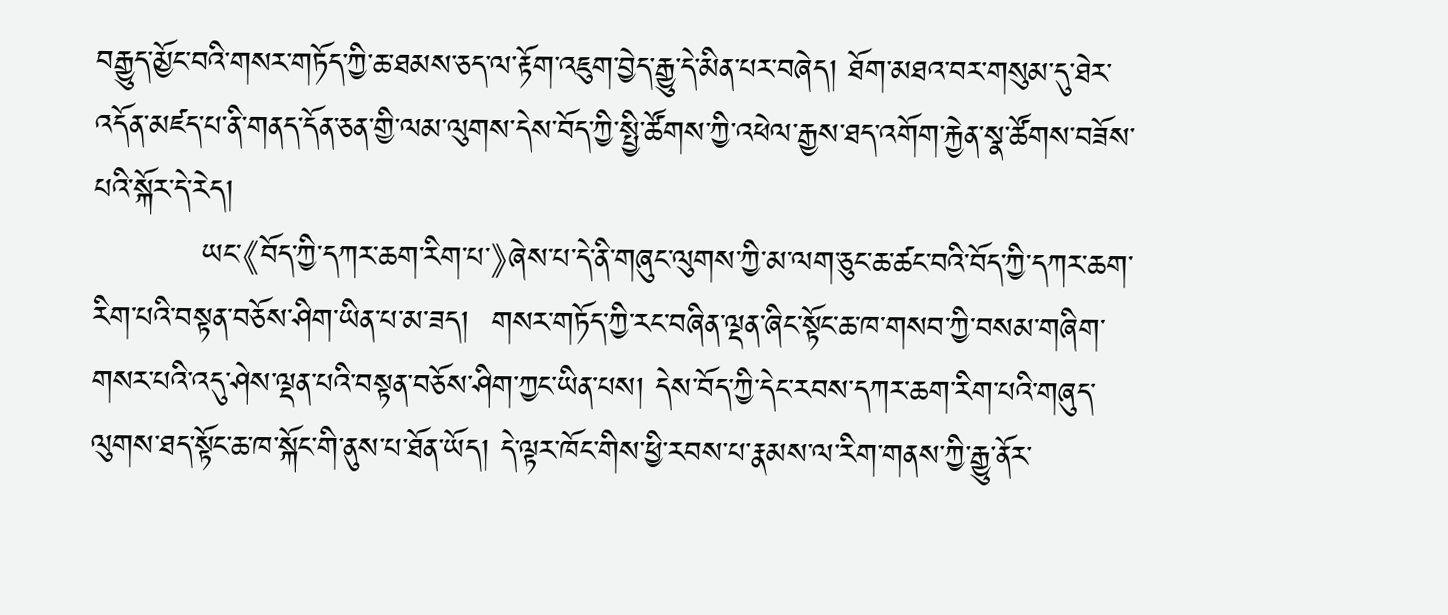བརྒྱུད་མྱོང་བའི་གསར་གཏོད་ཀྱི་ཆ་ཐམས་ཅད་ལ་རྟོག་འཇུག་བྱེད་རྒྱུ་དེ་མིན་པར་བཞེད། ཐོག་མཐའ་བར་གསུམ་དུ་ཐེར་འདོན་མཛད་པ་ནི་གནད་དོན་ཅན་གྱི་ལམ་ལུགས་དེས་བོད་ཀྱི་སྤྱི་ཚོགས་ཀྱི་འཕེལ་རྒྱས་ཐད་འགོག་རྐྱེན་སྣ་ཚོགས་བཟོས་པའི་སྐོར་དེ་རེད།
          ཡང་《བོད་ཀྱི་དཀར་ཆག་རིག་པ་》ཞེས་པ་དེ་ནི་གཞུང་ལུགས་ཀྱི་མ་ལག་ཅུང་ཆ་ཚང་བའི་བོད་ཀྱི་དཀར་ཆག་རིག་པའི་བསྟན་བཅོས་ཤིག་ཡིན་པ་མ་ཟད།  གསར་གཏོད་ཀྱི་རང་བཞིན་ལྡན་ཞིང་སྟོང་ཆ་ཁ་གསབ་ཀྱི་བསམ་གཞིག་གསར་པའི་འདུ་ཤེས་ལྡན་པའི་བསྟན་བཅོས་ཤིག་ཀྱང་ཡིན་པས། དེས་བོད་ཀྱི་དེང་རབས་དཀར་ཆག་རིག་པའི་གཞུད་ལུགས་ཐད་སྟོང་ཆ་ཁ་སྐོང་གི་ནུས་པ་ཐོན་ཡོད། དེ་ལྟར་ཁོང་གིས་ཕྱི་རབས་པ་རྣམས་ལ་རིག་གནས་ཀྱི་རྒྱུ་ནོར་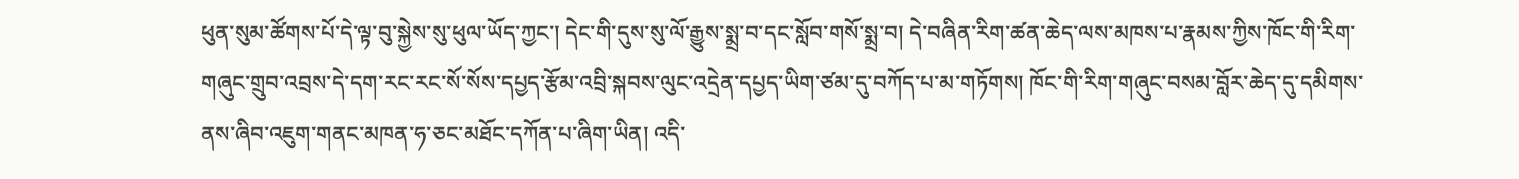ཕུན་སུམ་ཚོགས་པོ་དེ་ལྟ་བུ་སྐྱེས་སུ་ཕུལ་ཡོད་ཀྱང་། དེང་གི་དུས་སུ་ལོ་རྒྱུས་སྨྲ་བ་དང་སློབ་གསོ་སྨྲ་བ། དེ་བཞིན་རིག་ཚན་ཆེད་ལས་མཁས་པ་རྣམས་ཀྱིས་ཁོང་གི་རིག་གཞུང་གྲུབ་འབྲས་དེ་དག་རང་རང་སོ་སོས་དཔྱད་རྩོམ་འབྲི་སྐབས་ལུང་འདྲེན་དཔྱད་ཡིག་ཙམ་དུ་བཀོད་པ་མ་གཏོགས། ཁོང་གི་རིག་གཞུང་བསམ་བློར་ཆེད་དུ་དམིགས་ནས་ཞིབ་འཇུག་གནང་མཁན་ཧ་ཅང་མཐོང་དཀོན་པ་ཞིག་ཡིན། འདི་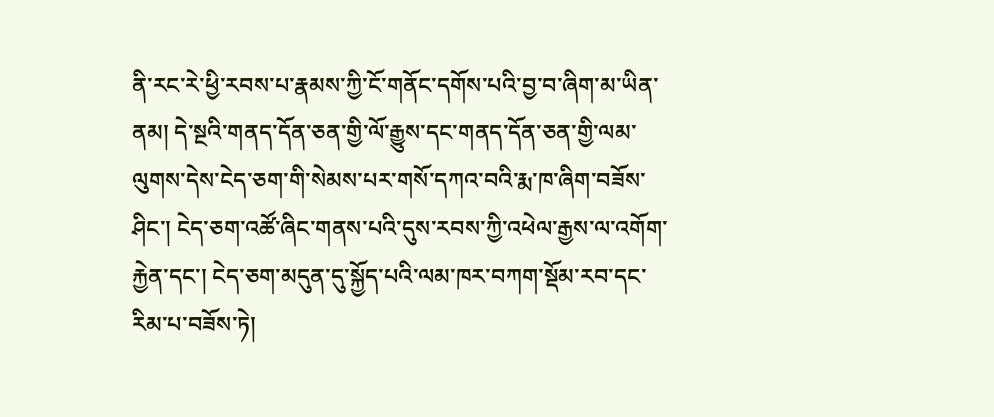ནི་རང་རེ་ཕྱི་རབས་པ་རྣམས་ཀྱི་ངོ་གནོང་དགོས་པའི་བྱ་བ་ཞིག་མ་ཡིན་ནམ། དེ་སྔའི་གནད་དོན་ཅན་གྱི་ལོ་རྒྱུས་དང་གནད་དོན་ཅན་གྱི་ལམ་ལུགས་དེས་ངེད་ཅག་གི་སེམས་པར་གསོ་དཀའ་བའི་རྨ་ཁ་ཞིག་བཟོས་ཤིང་། ངེད་ཅག་འཚོ་ཞིང་གནས་པའི་དུས་རབས་ཀྱི་འཕེལ་རྒྱས་ལ་འགོག་རྐྱེན་དང་། ངེད་ཅག་མདུན་དུ་སྐྱོད་པའི་ལམ་ཁར་བཀག་སྡོམ་རབ་དང་རིམ་པ་བཟོས་ཏེ།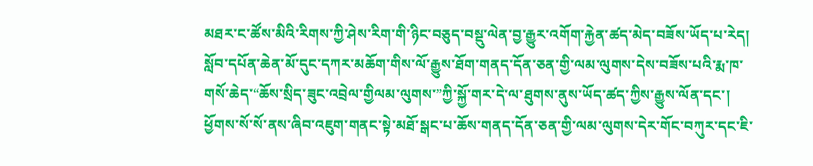མཐར་ང་ཚོས་མིའི་རིགས་ཀྱི་ཤེས་རིག་གི་ཉིང་བཅུད་བསྡུ་ལེན་བྱ་རྒྱུར་འགོག་རྐྱེན་ཚད་མེད་བཟོས་ཡོད་པ་རེད། སློབ་དཔོན་ཆེན་མོ་དུང་དཀར་མཆོག་གིས་ལོ་རྒྱུས་ཐོག་གནད་དོན་ཅན་གྱི་ལམ་ལུགས་དེས་བཟོས་པའི་རྨ་ཁ་གསོ་ཆེད་“ཆོས་སྲིད་ཟུང་འབྲེལ་གྱིལམ་ལུགས་”ཀྱི་སྐྱོ་གར་དེ་ལ་ཐུགས་ནུས་ཡོད་ཚད་ཀྱིས་རྒྱུས་ལོན་དང་། ཕྱོགས་སོ་སོ་ནས་ཞིབ་འཇུག་གནང་སྟེ་མཐོ་སྒང་པ་ཆོས་གནད་དོན་ཅན་གྱི་ལམ་ལུགས་དེར་གོང་བཀུར་དང་ཇི་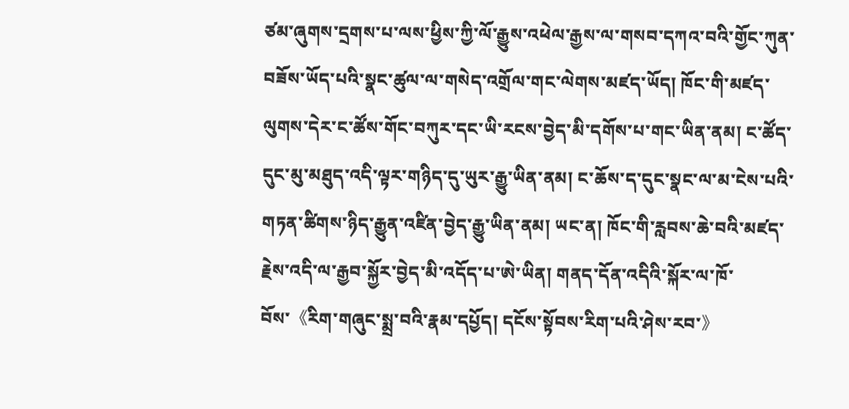ཙམ་ཞུགས་དྲགས་པ་ལས་ཕྱིས་ཀྱི་ལོ་རྒྱུས་འཕེལ་རྒྱས་ལ་གསབ་དཀའ་བའི་གྱོང་ཀུན་བཟོས་ཡོད་པའི་སྣང་ཚུལ་ལ་གསེད་འགྲོལ་གང་ལེགས་མཛད་ཡོད། ཁོང་གི་མཛད་ལུགས་དེར་ང་ཚོས་གོང་བཀུར་དང་ཡི་རངས་བྱེད་མི་དགོས་པ་གང་ཡིན་ནམ། ང་ཚོད་དུང་མུ་མཐུད་འདི་ལྟར་གཉིད་དུ་ཡུར་རྒྱུ་ཡིན་ནམ། ང་ཆོས་ད་དུང་སྣང་ལ་མ་ངེས་པའི་གཏན་ཚིགས་ཉིད་རྒྱུན་འཛིན་བྱེད་རྒྱུ་ཡིན་ནམ། ཡང་ན། ཁོང་གི་རླབས་ཆེ་བའི་མཛད་རྗེས་འདི་ལ་རྒྱབ་སྐྱོར་བྱེད་མི་འདོད་པ་ཨེ་ཡིན། གནད་དོན་འདིའི་སྐོར་ལ་ཁོ་བོས་《རིག་གཞུང་སྨྲ་བའི་རྣམ་དཔྱོད། དངོས་སྟོབས་རིག་པའི་ཤེས་རབ་》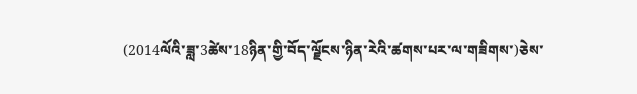(2014ལོའི་ཟླ་3ཚེས་18ཉིན་གྱི་བོད་ལྗོངས་ཉིན་རེའི་ཚགས་པར་ལ་གཟིགས་)ཅེས་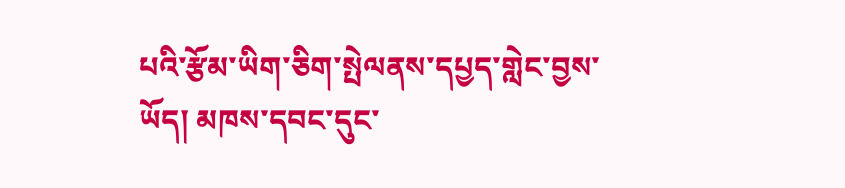པའི་རྩོམ་ཡིག་ཅིག་སྤེལནས་དཔྱད་གླེང་བྱས་ཡོད། མཁས་དབང་དུང་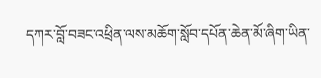དཀར་བློ་བཟང་འཕྲིན་ལས་མཆོག་སློབ་དཔོན་ཆེན་མོ་ཞིག་ཡིན་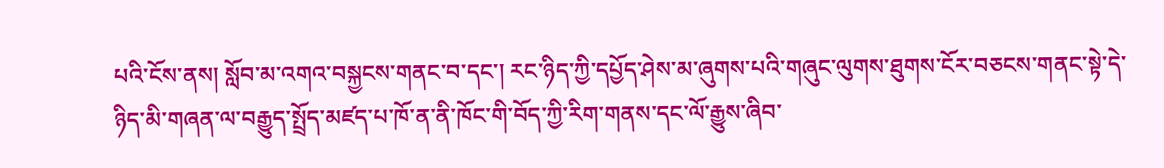པའི་ངོས་ནས། སློབ་མ་འགའ་བསྐྱངས་གནང་བ་དང་། རང་ཉིད་ཀྱི་དཔྱོད་ཤེས་མ་ཞུགས་པའི་གཞུང་ལུགས་ཐུགས་ངོར་བཅངས་གནང་སྟེ་དེ་ཉིད་མི་གཞན་ལ་བརྒྱུད་སྤྲོད་མཛད་པ་ཁོ་ན་ནི་ཁོང་གི་བོད་ཀྱི་རིག་གནས་དང་ལོ་རྒྱུས་ཞིབ་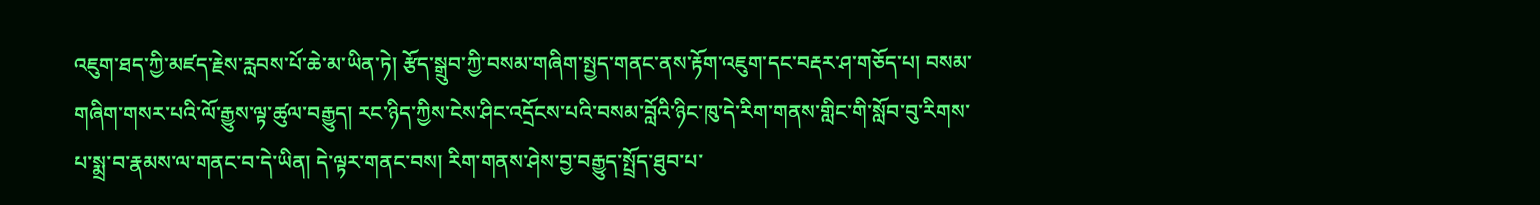འཇུག་ཐད་ཀྱི་མཛད་རྗེས་རླབས་པོ་ཆེ་མ་ཡིན་ཏེ། རྩོད་སྒྲུབ་ཀྱི་བསམ་གཞིག་སྤྱད་གནང་ནས་རྟོག་འཇུག་དང་བརྡར་ཤ་གཅོད་པ། བསམ་གཞིག་གསར་པའི་ལོ་རྒྱུས་ལྟ་ཚུལ་བརྒྱུད། རང་ཉིད་ཀྱིས་ངེས་ཤིང་འདྲོངས་པའི་བསམ་བློའི་ཉིང་ཁུ་དེ་རིག་གནས་གླིང་གི་སློབ་བུ་རིགས་པ་སྨྲ་བ་རྣམས་ལ་གནང་བ་དེ་ཡིན། དེ་ལྟར་གནང་བས། རིག་གནས་ཤེས་བྱ་བརྒྱུད་སྤྲོད་ཐུབ་པ་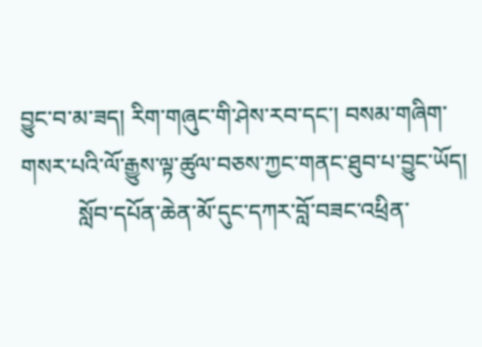བྱུང་བ་མ་ཟད། རིག་གཞུང་གི་ཤེས་རབ་དང་། བསམ་གཞིག་གསར་པའི་ལོ་རྒྱུས་ལྟ་ཚུལ་བཅས་ཀྱང་གནང་ཐུབ་པ་བྱུང་ཡོད།
          སློབ་དཔོན་ཆེན་མོ་དུང་དཀར་བློ་བཟང་འཕྲིན་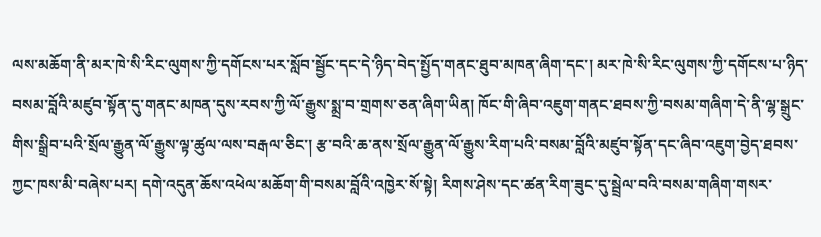ལས་མཆོག་ནི་མར་ཁེ་སི་རིང་ལུགས་ཀྱི་དགོངས་པར་སློབ་སྦྱོང་དང་དེ་ཉིད་བེད་སྤྱོད་གནང་ཐུབ་མཁན་ཞིག་དང་། མར་ཁེ་སི་རིང་ལུགས་ཀྱི་དགོངས་པ་ཉིད་བསམ་བློའི་མཛུབ་སྟོན་དུ་གནང་མཁན་དུས་རབས་ཀྱི་ལོ་རྒྱུས་སྨྲ་བ་གྲགས་ཅན་ཞིག་ཡིན། ཁོང་གི་ཞིབ་འཇུག་གནང་ཐབས་ཀྱི་བསམ་གཞིག་དེ་ནི་ལྷ་སྒྲུང་གིས་སྒྲིབ་པའི་སྲོལ་རྒྱུན་ལོ་རྒྱུས་ལྟ་ཚུལ་ལས་བརྒལ་ཅིང་། རྩ་བའི་ཆ་ནས་སྲོལ་རྒྱུན་ལོ་རྒྱུས་རིག་པའི་བསམ་བློའི་མཛུབ་སྟོན་དང་ཞིབ་འཇུག་བྱེད་ཐབས་ཀྱང་ཁས་མི་བཞེས་པར། དགེ་འདུན་ཆོས་འཕེལ་མཆོག་གི་བསམ་བློའི་འཁྱེར་སོ་སྟེ། རིགས་ཤེས་དང་ཚན་རིག་ཟུང་དུ་སྦྲེལ་བའི་བསམ་གཞིག་གསར་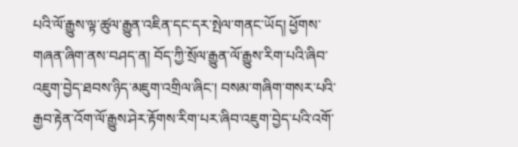པའི་ལོ་རྒྱུས་ལྟ་ཚུལ་རྒྱུན་འཇིན་དང་དར་སྤེལ་གནང་ཡོད། ཕྱོགས་གཞན་ཞིག་ནས་བཤད་ན། བོད་ཀྱི་སྲོལ་རྒྱུན་ལོ་རྒྱུས་རིག་པའི་ཞིབ་འཇུག་བྱེད་ཐབས་ཉིད་མཇུག་འགྲིལ་ཞིང་། བསམ་གཞིག་གསར་པའི་རྒྱབ་རྟེན་འོག་ལོ་རྒྱུས་ཤེར་རྟོགས་རིག་པར་ཞིབ་འཇུག་བྱེད་པའི་འགོ་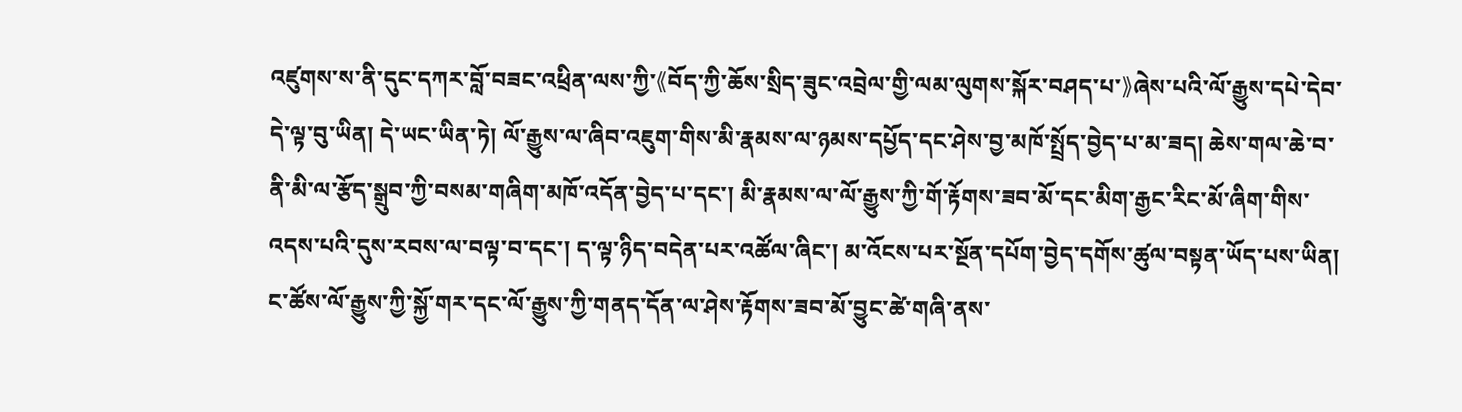འཛུགས་ས་ནི་དུང་དཀར་བློ་བཟང་འཕྲིན་ལས་ཀྱི་《བོད་ཀྱི་ཆོས་སྲིད་ཟུང་འབྲེལ་གྱི་ལམ་ལུགས་སྐོར་བཤད་པ་》ཞེས་པའི་ལོ་རྒྱུས་དཔེ་དེབ་དེ་ལྟ་བུ་ཡིན། དེ་ཡང་ཡིན་ཏེ། ལོ་རྒྱུས་ལ་ཞིབ་འཇུག་གིས་མི་རྣམས་ལ་ཉམས་དཔྱོད་དང་ཤེས་བྱ་མཁོ་སྤྲོད་བྱེད་པ་མ་ཟད། ཆེས་གལ་ཆེ་བ་ནི་མི་ལ་རྩོད་སྒྲུབ་ཀྱི་བསམ་གཞིག་མཁོ་འདོན་བྱེད་པ་དང་། མི་རྣམས་ལ་ལོ་རྒྱུས་ཀྱི་གོ་རྟོགས་ཟབ་མོ་དང་མིག་རྒྱང་རིང་མོ་ཞིག་གིས་འདས་པའི་དུས་རབས་ལ་བལྟ་བ་དང་། ད་ལྟ་ཉིད་བདེན་པར་འཚོལ་ཞིང་། མ་འོངས་པར་སྔོན་དཔོག་བྱེད་དགོས་ཚུལ་བསྟན་ཡོད་པས་ཡིན། ང་ཚོས་ལོ་རྒྱུས་ཀྱི་སྐྱོ་གར་དང་ལོ་རྒྱུས་ཀྱི་གནད་དོན་ལ་ཤེས་རྟོགས་ཟབ་མོ་བྱུང་ཚེ་གཞི་ནས་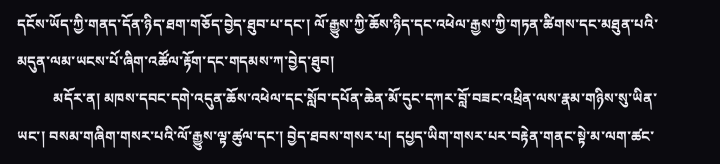དངོས་ཡོད་ཀྱི་གནད་དོན་ཉིད་ཐག་གཅོད་བྱེད་ཐུབ་པ་དང་། ལོ་རྒྱུས་ཀྱི་ཆོས་ཉིད་དང་འཕེལ་རྒྱས་ཀྱི་གཏན་ཚིགས་དང་མཐུན་པའི་མདུན་ལམ་ཡངས་པོ་ཞིག་འཚོལ་རྟོག་དང་གདམས་ཀ་བྱེད་ཐུབ།
          མདོར་ན། མཁས་དབང་དགེ་འདུན་ཆོས་འཕེལ་དང་སློབ་དཔོན་ཆེན་མོ་དུང་དཀར་བློ་བཟང་འཕྲིན་ལས་རྣམ་གཉིས་སུ་ཡིན་ཡང་། བསམ་གཞིག་གསར་པའི་ལོ་རྒྱུས་ལྟ་ཚུལ་དང་། བྱེད་ཐབས་གསར་པ། དཔྱད་ཡིག་གསར་པར་བརྟེན་གནང་སྟེ་མ་ལག་ཚང་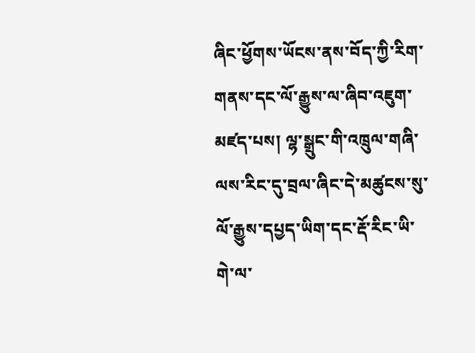ཞིང་ཕྱོགས་ཡོངས་ནས་བོད་ཀྱི་རིག་གནས་དང་ལོ་རྒྱུས་ལ་ཞིབ་འཇུག་མཛད་པས། ལྷ་སྒྲུང་གི་འཁྲུལ་གཞི་ལས་རིང་དུ་བྲལ་ཞིང་དེ་མཚུངས་སུ་ལོ་རྒྱུས་དཔྱད་ཡིག་དང་རྡོ་རིང་ཡི་གེ་ལ་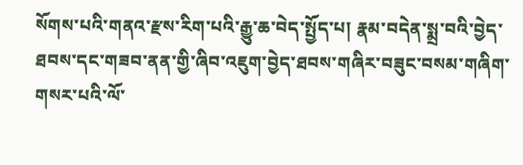སོགས་པའི་གནའ་རྫས་རིག་པའི་རྒྱུ་ཆ་བེད་སྤྱོད་པ། རྣམ་བདེན་སྨྲ་བའི་བྱེད་ཐབས་དང་གཟབ་ནན་གྱི་ཞིབ་འཇུག་བྱེད་ཐབས་གཞིར་བཟུང་བསམ་གཞིག་གསར་པའི་ལོ་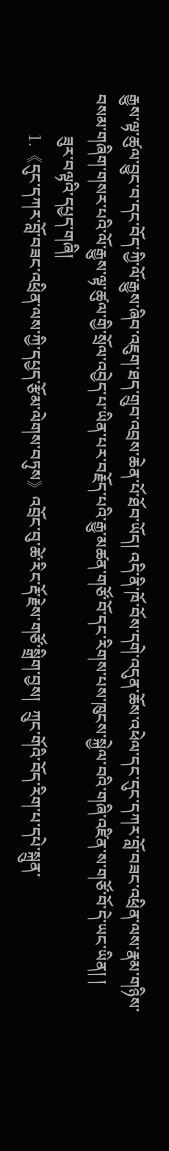རྒྱུས་ལྟ་ཚུལ་བྱུང་བ་དང་བོད་ཀྱི་ལོ་རྒྱུས་ཞིབ་འཇུག་ཐད་གྲུབ་འབྲས་ཆེན་པོ་ཐོབ་ཡོད། འདི་ནི་ཁོ་བོས་དགེ་འདུན་ཆོས་འཕེལ་དང་དུང་དཀར་བློ་བཟང་འཕྲིན་ལས་རྣམ་གཉིས་བསམ་གཞིག་གསར་པའི་ལོ་རྒྱུས་ལྟ་ཚུལ་གྱི་སྲོལ་འབྱེད་པ་ཡིན་པར་བརྗོད་པའི་རྒྱུ་མཚན་གཙོ་བོ་དང་རིགས་པས་ཁུངས་སྐྱེལ་བའི་གཞི་འཛིན་ས་གཙོ་བོ་དེ་ཡང་ཡིན། །
          ཟུར་བལྟའི་དཔྱད་གཞི།
          1.《དུང་དཀར་བློ་བཟང་འཕྲིན་ལས་ཀྱི་དཔྱད་རྩོམ་ལེགས་བཏུས》འབྲོང་བུ་ཚེ་རིང་རྡོ་རྗེས་གཙོ་སྒྲིག་བྱས།  ཀྲུང་གོའི་བོད་རིག་པ་དཔེ་སྐྲུན་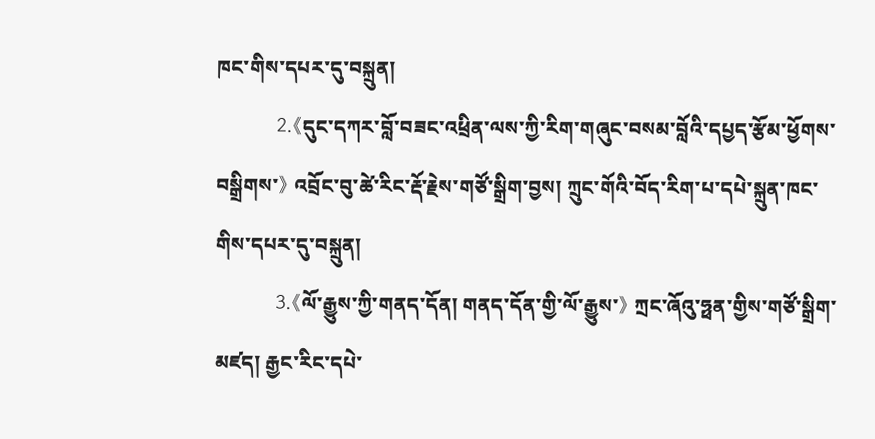ཁང་གིས་དཔར་དུ་བསྐྲུན།
          2.《དུང་དཀར་བློ་བཟང་འཕྲིན་ལས་ཀྱི་རིག་གཞུང་བསམ་བློའི་དཔྱད་རྩོམ་ཕྱོགས་བསྒྲིགས་》 འབྲོང་བུ་ཚེ་རིང་རྡོ་རྗེས་གཙོ་སྒྲིག་བྱས། ཀྲུང་གོའི་བོད་རིག་པ་དཔེ་སྐྲུན་ཁང་གིས་དཔར་དུ་བསྐྲུན།
          3.《ལོ་རྒྱུས་ཀྱི་གནད་དོན། གནད་དོན་གྱི་ལོ་རྒྱུས་》 ཀྲང་ཞོའུ་ཧྥན་གྱིས་གཙོ་སྒྲིག་མཛད། རྒྱང་རིང་དཔེ་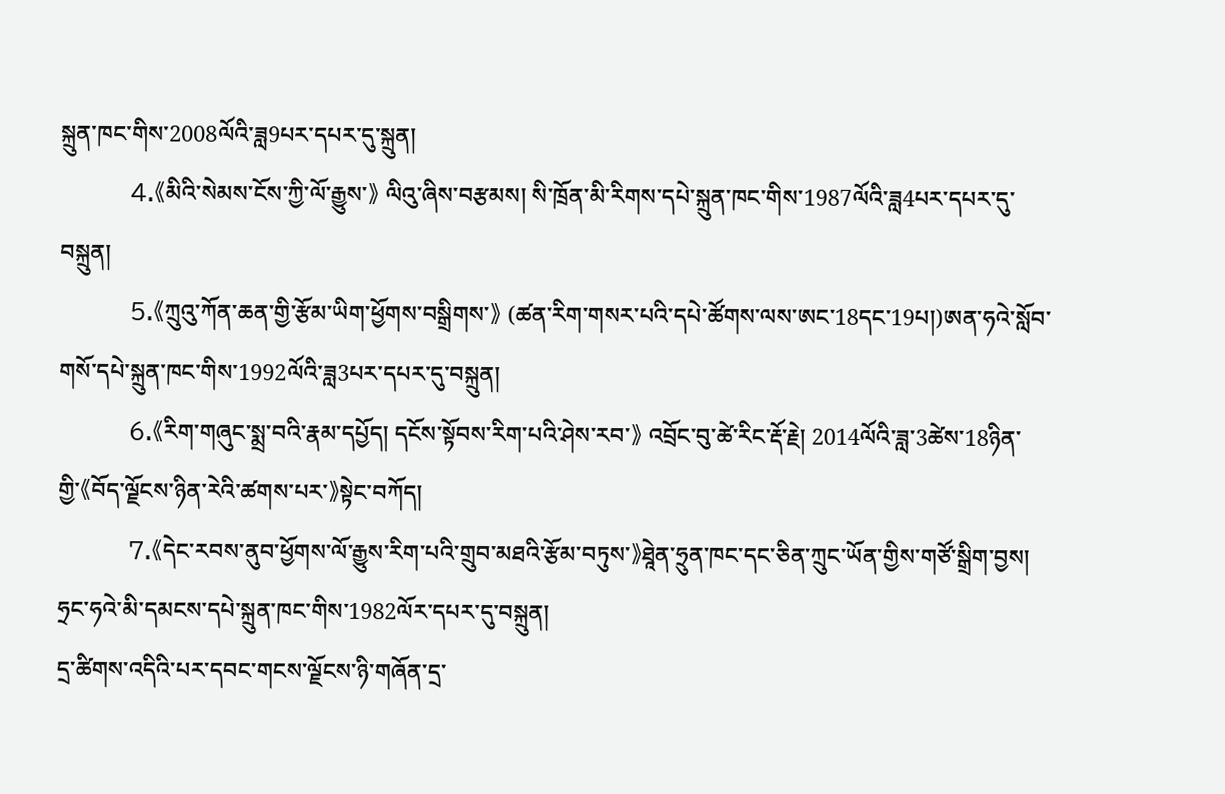སྐྲུན་ཁང་གིས་2008ལོའི་ཟླ9པར་དཔར་དུ་སྐྲུན།
          4.《མིའི་སེམས་ངོས་ཀྱི་ལོ་རྒྱུས་》 ལིའུ་ཞིས་བརྩམས། སི་ཁྲོན་མི་རིགས་དཔེ་སྐྲུན་ཁང་གིས་1987ལོའི་ཟླ4པར་དཔར་དུ་བསྐྲུན།
          5.《ཀྲུའུ་ཀོན་ཆན་གྱི་རྩོམ་ཡིག་ཕྱོགས་བསྒྲིགས་》 (ཚན་རིག་གསར་པའི་དཔེ་ཚོགས་ལས་ཨང་18དང་19པ།)ཨན་ཧའེ་སློབ་གསོ་དཔེ་སྐྲུན་ཁང་གིས་1992ལོའི་ཟླ3པར་དཔར་དུ་བསྐྲུན།
          6.《རིག་གཞུང་སྨྲ་བའི་རྣམ་དཔྱོད། དངོས་སྟོབས་རིག་པའི་ཤེས་རབ་》 འབྲོང་བུ་ཚེ་རིང་རྡོ་རྗེ། 2014ལོའི་ཟླ་3ཚེས་18ཉིན་གྱི་《བོད་ལྗོངས་ཉིན་རེའི་ཚགས་པར་》སྟེང་བཀོད།
          7.《དེང་རབས་ནུབ་ཕྱོགས་ལོ་རྒྱུས་རིག་པའི་གྲུབ་མཐའི་རྩོམ་བཏུས་》ཐཱེན་ཧྲུན་ཁང་དང་ཅིན་ཀྲུང་ཡོན་གྱིས་གཙོ་སྒྲིག་བྱས།  ཧྲང་ཧའེ་མི་དམངས་དཔེ་སྐྲུན་ཁང་གིས་1982ལོར་དཔར་དུ་བསྐྲུན།
དྲ་ཚིགས་འདིའི་པར་དབང་གངས་ལྗོངས་ཉི་གཞོན་དྲ་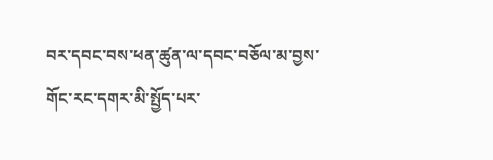བར་དབང་བས་ཕན་ཚུན་ལ་དབང་བཅོལ་མ་བྱས་གོང་རང་དགར་མི་སྤྱོད་པར་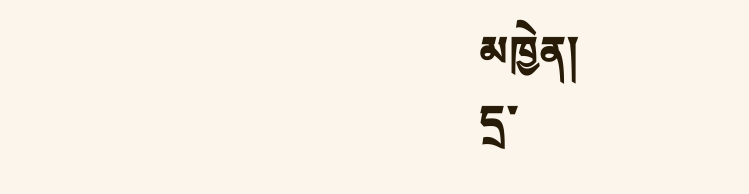མཁྱེན།
དྲ་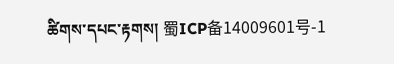ཚིགས་དཔང་རྟགས། 蜀ICP备14009601号-1